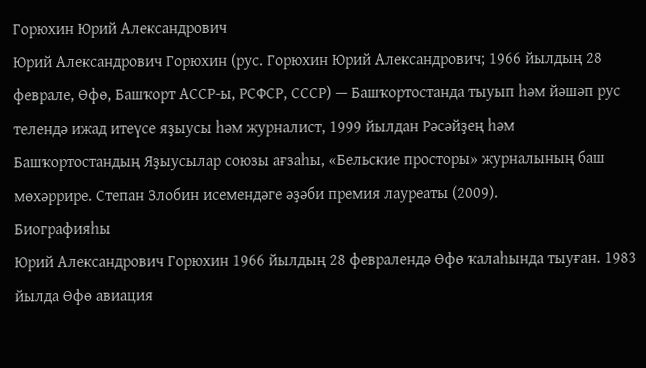Горюхин Юрий Александрович
Юрий Александрович Горюхин (рус. Горюхин Юрий Александрович; 1966 йылдың 28 феврале, Өфө, Башҡорт АССР-ы, РСФСР, СССР) — Башҡортостанда тыуып һәм йәшәп рус телендә ижад итеүсе яҙыусы һәм журналист, 1999 йылдан Рәсәйҙең һәм Башҡортостандың Яҙыусылар союзы ағзаһы, «Бельские просторы» журналының баш мөхәррире. Степан Злобин исемендәге әҙәби премия лауреаты (2009).
Биографияһы
Юрий Александрович Горюхин 1966 йылдың 28 февралендә Өфө ҡалаһында тыуған. 1983 йылда Өфө авиация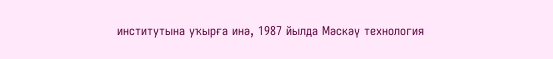институтына уҡырға инә, 1987 йылда Мәскәү технология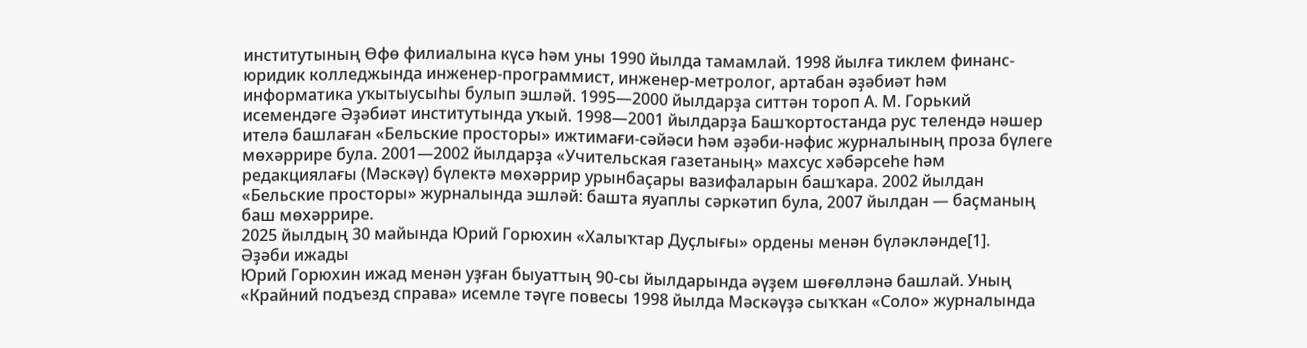институтының Өфө филиалына күсә һәм уны 1990 йылда тамамлай. 1998 йылға тиклем финанс-юридик колледжында инженер-программист, инженер-метролог, артабан әҙәбиәт һәм информатика уҡытыусыһы булып эшләй. 1995—2000 йылдарҙа ситтән тороп А. М. Горький исемендәге Әҙәбиәт институтында уҡый. 1998—2001 йылдарҙа Башҡортостанда рус телендә нәшер ителә башлаған «Бельские просторы» ижтимағи-сәйәси һәм әҙәби-нәфис журналының проза бүлеге мөхәррире була. 2001—2002 йылдарҙа «Учительская газетаның» махсус хәбәрсеһе һәм редакциялағы (Мәскәү) бүлектә мөхәррир урынбаҫары вазифаларын башҡара. 2002 йылдан «Бельские просторы» журналында эшләй: башта яуаплы сәркәтип була, 2007 йылдан — баҫманың баш мөхәррире.
2025 йылдың 30 майында Юрий Горюхин «Халыҡтар Дуҫлығы» ордены менән бүләкләнде[1].
Әҙәби ижады
Юрий Горюхин ижад менән уҙған быуаттың 90-сы йылдарында әүҙем шөғөлләнә башлай. Уның «Крайний подъезд справа» исемле тәүге повесы 1998 йылда Мәскәүҙә сыҡҡан «Соло» журналында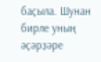баҫыла. Шунан бирле уның әҫәрҙәре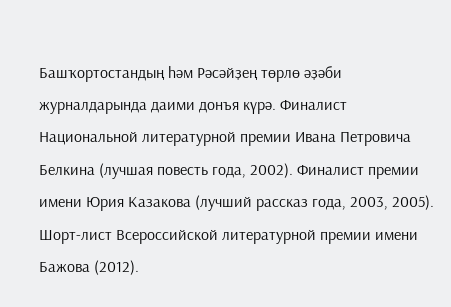Башҡортостандың һәм Рәсәйҙең төрлө әҙәби журналдарында даими донъя күрә. Финалист Национальной литературной премии Ивана Петровича Белкина (лучшая повесть года, 2002). Финалист премии имени Юрия Казакова (лучший рассказ года, 2003, 2005). Шорт-лист Всероссийской литературной премии имени Бажова (2012).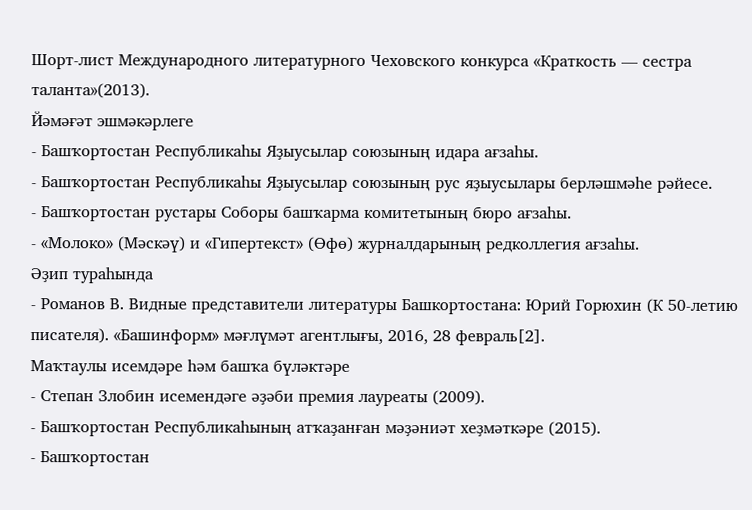Шорт-лист Международного литературного Чеховского конкурса «Краткость — сестра таланта»(2013).
Йәмәғәт эшмәкәрлеге
- Башҡортостан Республикаһы Яҙыусылар союзының идара ағзаһы.
- Башҡортостан Республикаһы Яҙыусылар союзының рус яҙыусылары берләшмәһе рәйесе.
- Башҡортостан рустары Соборы башҡарма комитетының бюро ағзаһы.
- «Молоко» (Мәскәү) и «Гипертекст» (Өфө) журналдарының редколлегия ағзаһы.
Әҙип тураһында
- Романов В. Видные представители литературы Башкортостана: Юрий Горюхин (К 50-летию писателя). «Башинформ» мәғлүмәт агентлығы, 2016, 28 февраль[2].
Маҡтаулы исемдәре һәм башҡа бүләктәре
- Степан Злобин исемендәге әҙәби премия лауреаты (2009).
- Башҡортостан Республикаһының атҡаҙанған мәҙәниәт хеҙмәткәре (2015).
- Башҡортостан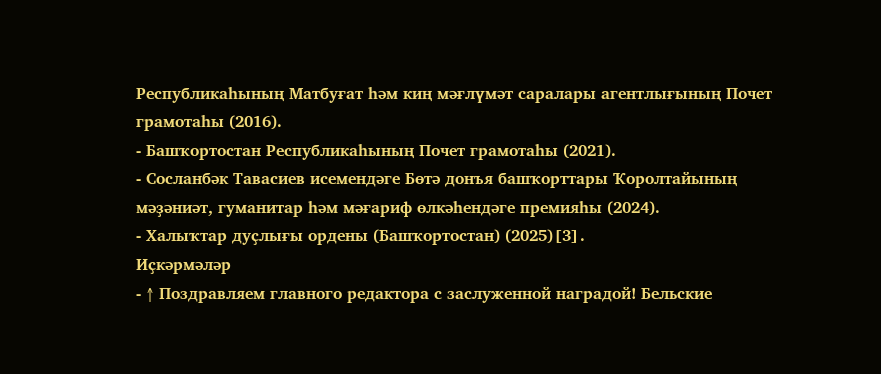Республикаһының Матбуғат һәм киң мәғлүмәт саралары агентлығының Почет грамотаһы (2016).
- Башҡортостан Республикаһының Почет грамотаһы (2021).
- Сосланбәк Тавасиев исемендәге Бөтә донъя башҡорттары Ҡоролтайының мәҙәниәт, гуманитар һәм мәғариф өлкәһендәге премияһы (2024).
- Халыҡтар дуҫлығы ордены (Башҡортостан) (2025)[3].
Иҫкәрмәләр
- ↑ Поздравляем главного редактора с заслуженной наградой! Бельские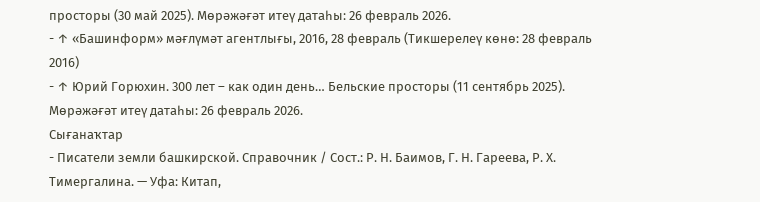просторы (30 май 2025). Мөрәжәғәт итеү датаһы: 26 февраль 2026.
- ↑ «Башинформ» мәғлүмәт агентлығы, 2016, 28 февраль (Тикшерелеү көнө: 28 февраль 2016)
- ↑ Юрий Горюхин. 300 лет – как один день… Бельские просторы (11 сентябрь 2025). Мөрәжәғәт итеү датаһы: 26 февраль 2026.
Сығанаҡтар
- Писатели земли башкирской. Справочник / Сост.: Р. Н. Баимов, Г. Н. Гареева, Р. Х. Тимергалина. — Уфа: Китап,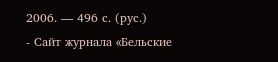2006. — 496 с. (рус.)
- Сайт журнала «Бельские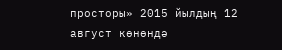просторы» 2015 йылдың 12 август көнөндә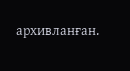архивланған.